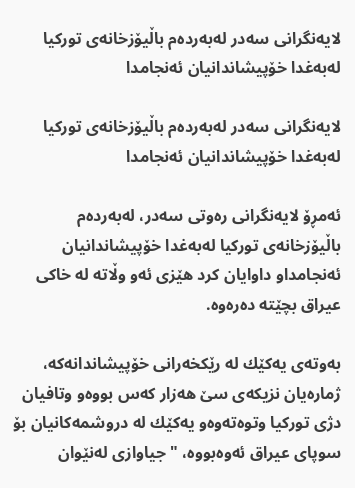لایه‌نگرانی سه‌در له‌به‌رده‌م باڵیۆزخانه‌ی توركیا له‌به‌غدا خۆپیشاندانیان ئه‌نجامدا

لایه‌نگرانی سه‌در له‌به‌رده‌م باڵیۆزخانه‌ی توركیا له‌به‌غدا خۆپیشاندانیان ئه‌نجامدا

ئه‌مڕۆ لایه‌نگرانی‌ ره‌وتی‌ سه‌در، له‌به‌رده‌م باڵیۆزخانه‌ی‌ توركیا له‌به‌غدا خۆپیشاندانیان ئه‌نجامداو داوایان كرد هێزی‌ ئه‌و وڵاته‌ له‌ خاكی‌ عیراق بچێته‌ ده‌ره‌وه‌.

به‌وته‌ی‌ یه‌كێك له‌ رێكخه‌رانی‌ خۆپیشاندانه‌كه‌، ژماره‌یان نزیكه‌ی‌ سێ هه‌زار كه‌س بووه‌و وتافیان دژی‌ توركیا وتوه‌ته‌وه‌و یه‌كێك له‌ دروشمه‌كانیان بۆ سوپای‌ عیراق ئه‌وه‌بووه‌، "جیاوازی‌ له‌نێوان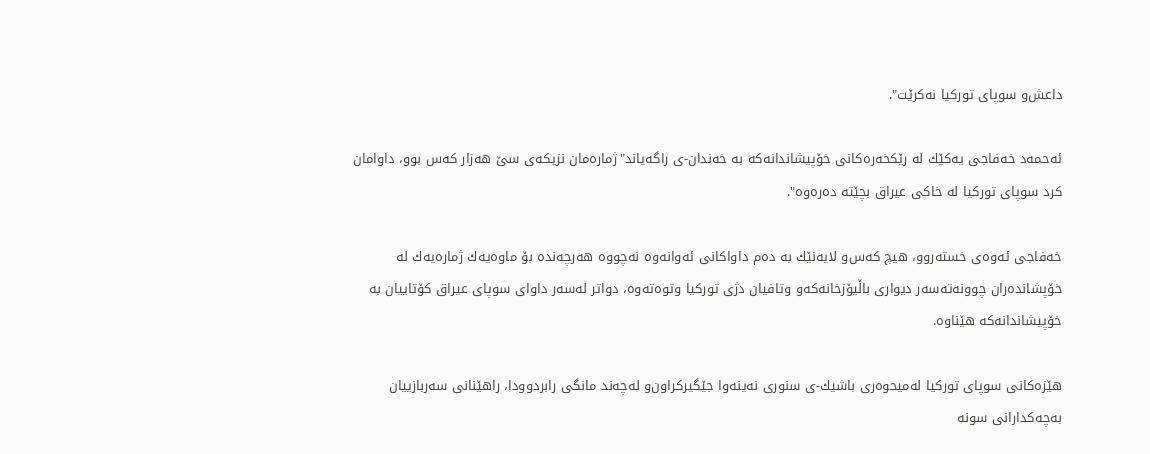داعش‌و سوپای‌ توركیا نه‌كرێت".

ئه‌حمه‌د خه‌فاجی‌ یه‌كێك له‌ رێكخه‌ره‌كانی‌ خۆپیشاندانه‌كه‌ به‌ خه‌ندان-ی‌ راگه‌یاند"ژماره‌مان نزیكه‌ی‌ سێ هه‌زار كه‌س بوو، داوامان كرد سوپای‌ توركیا له‌ خاكی‌ عیراق بچێته‌ ده‌ره‌وه‌".

خه‌فاجی‌ ئه‌وه‌ی‌ خسته‌روو، هیچ كه‌س‌و لایه‌نێك به‌ ده‌م داواكانی‌ ئه‌وانه‌وه‌ نه‌چووه‌ هه‌رچه‌نده‌ بۆ ماوه‌یه‌ك ژماره‌یه‌ك له‌ خۆپشانده‌ران چوونه‌ته‌سه‌ر دیواری‌ باڵیۆزخانه‌كه‌و وتافیان دژی‌ توركیا وتوه‌ته‌وه‌، دواتر له‌سه‌ر داوای سوپای‌ عیراق كۆتاییان به‌ خۆپیشاندانه‌كه‌ هێناوه‌.

هێزه‌كانی‌ سوپای‌ توركیا له‌میحوه‌ری‌ باشیك-ی‌ سنوری‌ نه‌ینه‌وا جێگیركراون‌و له‌چه‌ند مانگی‌ رابردوودا، راهێنانی‌ سه‌ربازییان به‌چه‌كدارانی‌ سونه‌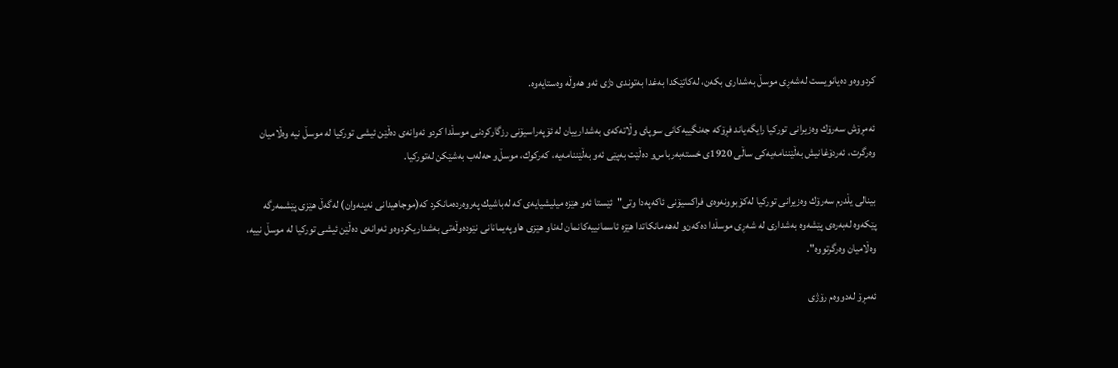كردووه‌‌و ده‌یانویست له‌شه‌ڕی‌ موسڵ به‌شداری‌ بكه‌ن، له‌كاتێكدا به‌غدا به‌توندی‌ دژی‌ ئه‌و هه‌وڵه‌ وه‌ستایه‌وه‌.

ئه‌مڕۆش سه‌رۆك وه‌زیرانی توركیا رایگه‌یاند فڕۆكه‌ جه‌نگییه‌كانی سوپای وڵاته‌كه‌ی به‌شدارییان له‌ ئۆپه‌راسیۆنی رزگاركردنی موسڵدا كردو ئه‌وانه‌ی ده‌ڵێن ئیشی توركیا له‌ موسڵ نیه‌ وه‌ڵامیان وه‌رگرت، ئه‌ردۆغانیش به‌ڵێننامه‌یه‌كی ساڵی 1920ی خسته‌به‌رباس‌و ده‌ڵێت به‌پێی ئه‌و به‌ڵێننامه‌یه‌، كه‌ركوك، موسڵ‌و حه‌له‌ب به‌شێكن له‌توركیا.

بینالی یڵدرم سه‌رۆك وه‌زیرانی توركیا له‌كۆبوونه‌وه‌ی فراكسیۆنی ئاكه‌په‌دا وتی"ئێستا ئه‌و هێزه‌ میلیشیایه‌ی كه‌ له‌باشیك په‌روه‌رده‌مانكرد كه‌(موجاهیدانی نه‌ینه‌وان) له‌گه‌ڵ هێزی پێشمه‌رگه‌ پێكه‌وه‌ له‌به‌ره‌ی پێشه‌وه‌ به‌شداری له‌ شه‌ڕی موسڵدا ده‌كه‌ن‌و له‌هه‌مانكاتدا هێزه‌ ئاسمانییه‌كانمان له‌ناو هێزی هاوپه‌یمانانی نێوده‌وڵه‌تی به‌شداریكردوه‌و ئه‌وانه‌ی ده‌ڵێن ئیشی توركیا له‌ موسڵ نییه‌، وه‌ڵامیان وه‌رگرتووه‌".

ئه‌مڕۆ له‌دووه‌م رۆژی‌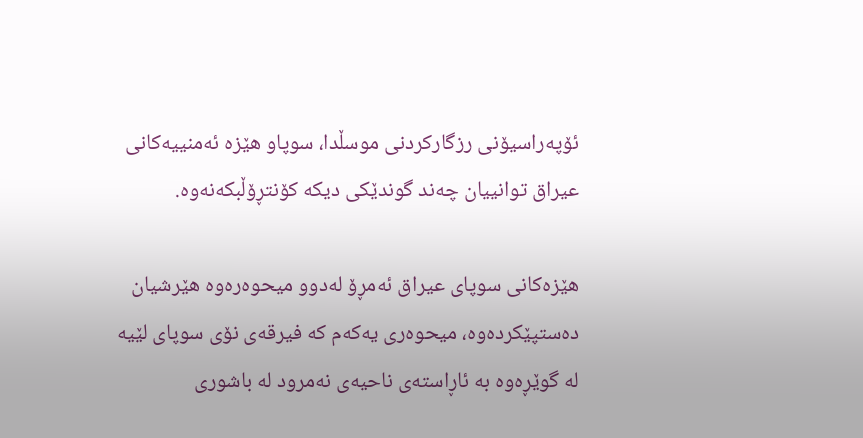ئۆپه‌راسیۆنی‌ رزگاركردنی‌ موسڵدا، سوپاو هێزه‌ ئه‌منییه‌كانی‌ عیراق توانییان چه‌ند گوندێكی‌ دیكه‌ كۆنتڕۆڵبكه‌نه‌وه‌.

هێزه‌كانی‌ سوپای‌ عیراق ئه‌مڕۆ له‌دوو میحوه‌ره‌وه‌ هێرشیان ده‌ستپێكرده‌وه‌، میحوه‌ری‌ یه‌كه‌م كه‌ فیرقه‌ی‌ نۆی‌ سوپای‌ لێیه‌ له‌ گوێڕه‌وه‌ به‌ ئاڕاسته‌ی‌ ناحیه‌ی‌ نه‌مرود له‌ باشوری‌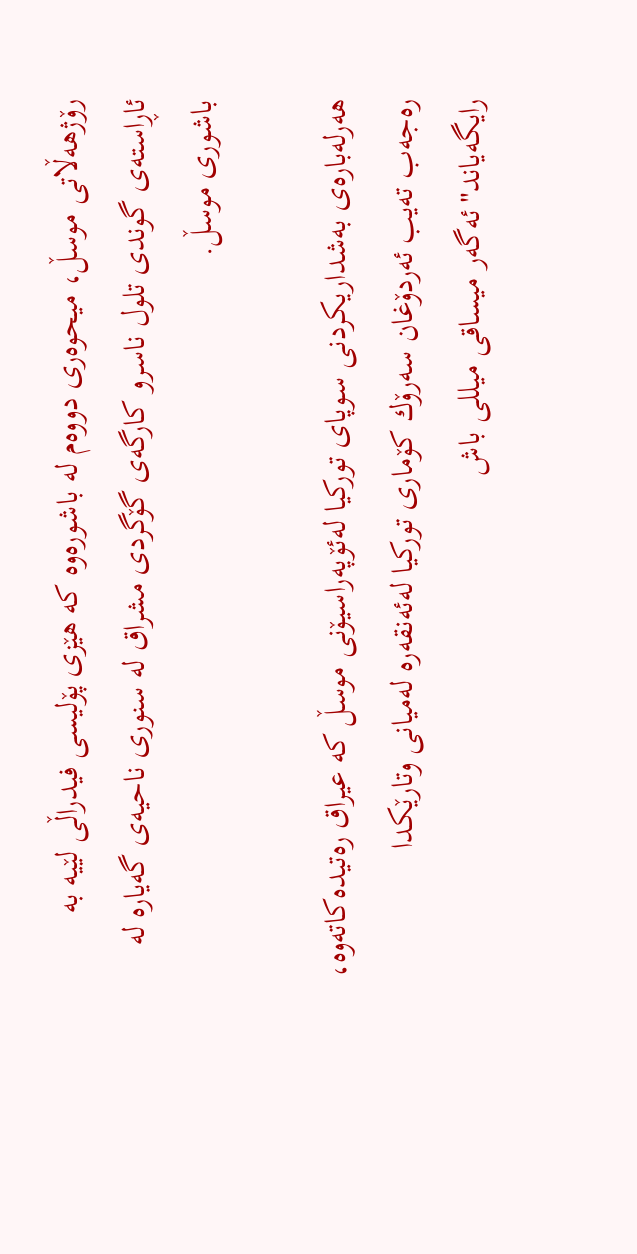رۆژهه‌ڵاتی‌ موسڵ، میحوه‌ری‌ دووه‌م له‌ باشوره‌وه‌ كه‌ هێزی‌ پۆلیسی‌ فیدراڵی‌ لێیه‌ به‌ ئاڕاسته‌ی‌ گوندی‌ تلول ناسرو كارگه‌ی‌ گۆگردی‌ مشراق له‌ سنوری‌ ناحیه‌ی‌ گه‌یاره‌ له‌ باشوری‌ موسڵ.

هه‌رله‌باره‌ی به‌شداریكردنی سوپای توركیا له‌ئۆپه‌راسیۆنی موسڵ كه‌ عیراق ره‌تیده‌كاته‌وه‌، ره‌جه‌ب ته‌یب ئه‌ردۆغان سه‌رۆك كۆماری توركیا له‌ئه‌نقه‌ره‌ له‌میانی وتارێكدا رایگه‌یاند"ئه‌گه‌ر میساقی میللی باش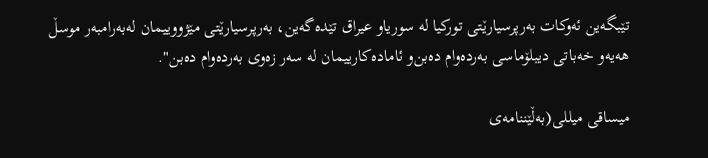تێبگه‌ین ئه‌وكات به‌رپرسیارێتی توركیا له‌ سوریاو عیراق تێده‌گه‌ین، به‌رپرسیارێتی مێژووییمان له‌به‌رامبه‌ر موسڵ هه‌یه‌و خه‌باتی دیبلۆماسی به‌رده‌وام ده‌بن‌و ئاماده‌كارییمان له‌ سه‌ر زه‌وی به‌رده‌وام ده‌بن".

میساقی میللی(به‌ڵێننامه‌ی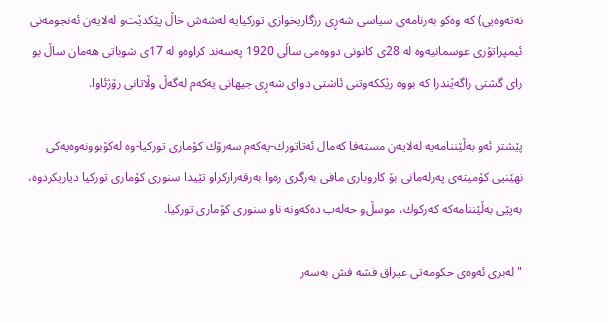نه‌ته‌وه‌یی) كه‌ وه‌كو به‌رنامه‌ی سیاسی شه‌ڕی رزگاریخوازی توركیایه‌ له‌شه‌ش خاڵ پێكدێت‌و له‌لایه‌ن ئه‌نجومه‌نی ئیمپراتۆری عوسمانیه‌وه‌ له‌ 28ی كانونی دووه‌می ساڵی 1920 په‌سه‌ند كراوه‌و له‌ 17ی شوباتی هه‌مان ساڵ بو رای گشتی راگه‌ێندرا كه‌ بووه‌ رێككه‌وتنی ئاشتی دوای شه‌ڕی جیهانی یه‌كه‌م له‌گه‌ڵ وڵاتانی رۆژئاوا.

پێشتر ئه‌و به‌ڵێننامه‌یه‌ له‌لایه‌ن مسته‌فا كه‌مال ئه‌تاتورك-یه‌كه‌م سه‌رۆك كۆماری توركیا-وه‌ له‌كۆبوونه‌وه‌یه‌كی نهێنیی كۆمیته‌ی په‌رله‌مانی بۆ كاروباری مافی به‌رگری ره‌وا به‌رقه‌راركراو تێیدا سنوری كۆماری توركیا دیاریكردوه‌، به‌پێی به‌ڵێننامه‌كه‌ كه‌ركوك، موسڵ‌و حه‌له‌ب ده‌كه‌ونه‌ ناو سنوری كۆماری توركیا.

"له‌بری ئه‌وه‌ی حكومه‌تی عیراق فشه‌ فش به‌سه‌ر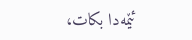ئێمه‌دا بكات،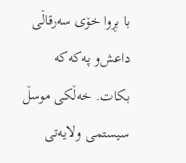با بڕوا خۆی سه‌رقاڵی داعش‌و په‌كه‌كه‌ بكات. خه‌ڵكی موسڵ سیستمی ولایه‌تی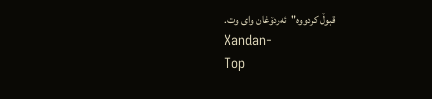قبوڵ كردووه‌"ئه‌ردۆغان وای وت.
Xandan-
Top